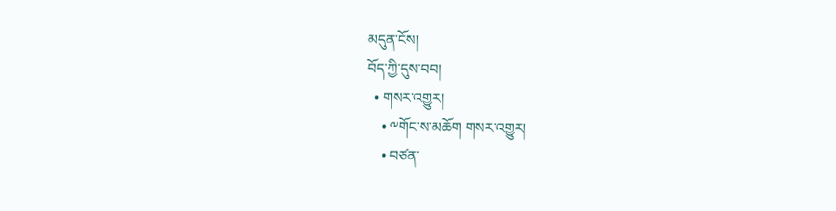མདུན་ངོས།
བོད་ཀྱི་དུས་བབ།
  • གསར་འགྱུར།
    • ༸གོང་ས་མཆོག གསར་འགྱུར།
    • བཙན་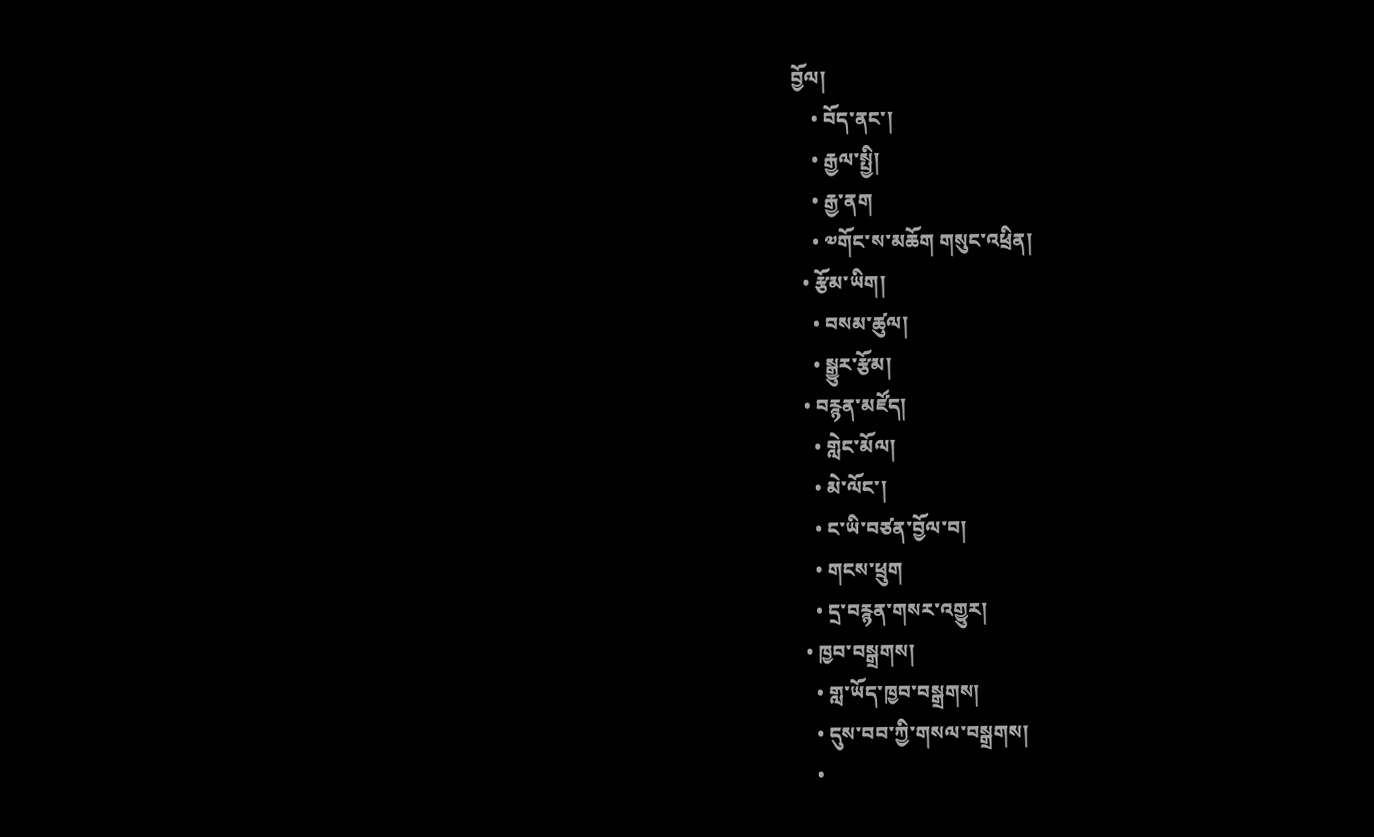བྱོལ།
    • བོད་ནང་།
    • རྒྱལ་སྤྱི།
    • རྒྱ་ནག
    • ༧གོང་ས་མཆོག གསུང་འཕྲིན།
  • རྩོམ་ཡིག།
    • བསམ་ཚུལ།
    • སྒྱུར་རྩོམ།
  • བརྙན་མཛོད།
    • གླེང་མོལ།
    • མེ་ལོང་།
    • ང་ཡི་བཙན་བྱོལ་བ།
    • གངས་ཕྲུག
    • དྲ་བརྙན་གསར་འགྱུར།
  • ཁྱབ་བསྒྲགས།
    • གླ་ཡོད་ཁྱབ་བསྒྲགས།
    • དུས་བབ་ཀྱི་གསལ་བསྒྲགས།
    •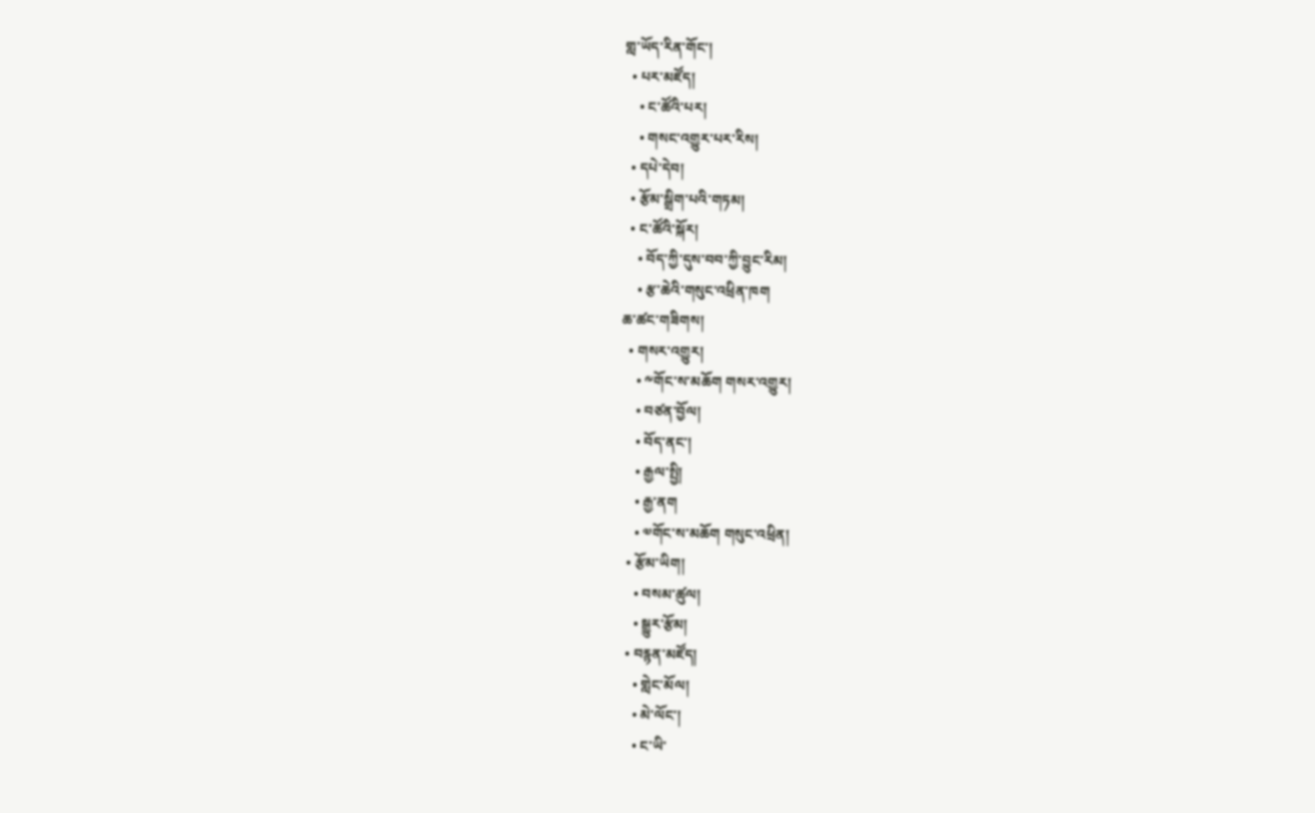གླ་ཡོད་རིན་གོང་།
  • པར་མཛོད།
    • ང་ཚོའི་པར།
    • གསང་འགྱུར་པར་རིས།
  • དཔེ་དེབ།
  • རྩོམ་སྒྲིག་པའི་གཏམ།
  • ང་ཚོའི་སྐོར།
    • བོད་ཀྱི་དུས་བབ་ཀྱི་བྱུང་རིམ།
    • རྩ་ཆེའི་གསུང་འཕྲིན་ཁག
ཆ་ཚང་གཟིགས།
  • གསར་འགྱུར།
    • ༸གོང་ས་མཆོག གསར་འགྱུར།
    • བཙན་བྱོལ།
    • བོད་ནང་།
    • རྒྱལ་སྤྱི།
    • རྒྱ་ནག
    • ༧གོང་ས་མཆོག གསུང་འཕྲིན།
  • རྩོམ་ཡིག།
    • བསམ་ཚུལ།
    • སྒྱུར་རྩོམ།
  • བརྙན་མཛོད།
    • གླེང་མོལ།
    • མེ་ལོང་།
    • ང་ཡི་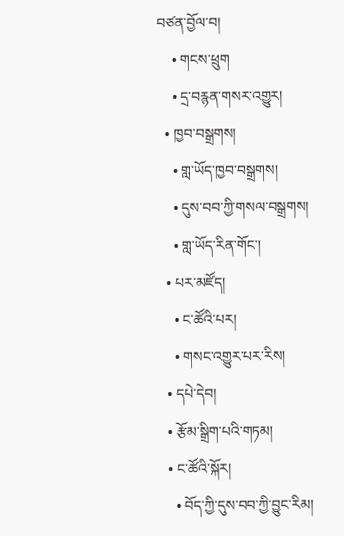བཙན་བྱོལ་བ།
    • གངས་ཕྲུག
    • དྲ་བརྙན་གསར་འགྱུར།
  • ཁྱབ་བསྒྲགས།
    • གླ་ཡོད་ཁྱབ་བསྒྲགས།
    • དུས་བབ་ཀྱི་གསལ་བསྒྲགས།
    • གླ་ཡོད་རིན་གོང་།
  • པར་མཛོད།
    • ང་ཚོའི་པར།
    • གསང་འགྱུར་པར་རིས།
  • དཔེ་དེབ།
  • རྩོམ་སྒྲིག་པའི་གཏམ།
  • ང་ཚོའི་སྐོར།
    • བོད་ཀྱི་དུས་བབ་ཀྱི་བྱུང་རིམ།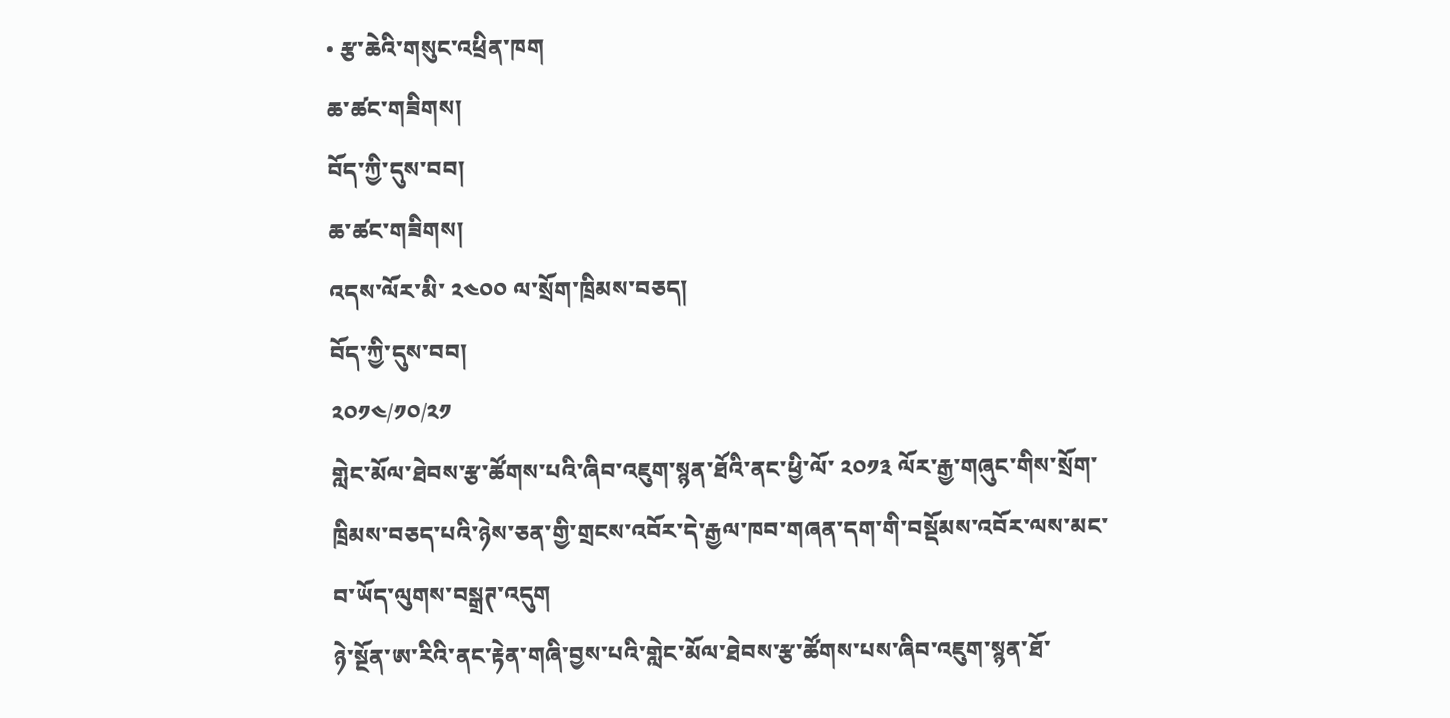• རྩ་ཆེའི་གསུང་འཕྲིན་ཁག
ཆ་ཚང་གཟིགས།
བོད་ཀྱི་དུས་བབ།
ཆ་ཚང་གཟིགས།
འདས་ལོར་མི་ ༢༤༠༠ ལ་སྲོག་ཁྲིམས་བཅད།
བོད་ཀྱི་དུས་བབ།
༢༠༡༤/༡༠/༢༡
གླེང་མོལ་ཐེབས་རྩ་ཚོགས་པའི་ཞིབ་འཇུག་སྙན་ཐོའི་ནང་ཕྱི་ལོ་ ༢༠༡༣ ལོར་རྒྱ་གཞུང་གིས་སྲོག་ཁྲིམས་བཅད་པའི་ཉེས་ཅན་གྱི་གྲངས་འབོར་དེ་རྒྱལ་ཁབ་གཞན་དག་གི་བསྡོམས་འབོར་ལས་མང་བ་ཡོད་ལུགས་བསྒྲཊ་འདུག
ཉེ་སྔོན་ཨ་རིའི་ནང་རྟེན་གཞི་བྱས་པའི་གླེང་མོལ་ཐེབས་རྩ་ཚོགས་པས་ཞིབ་འཇུག་སྙན་ཐོ་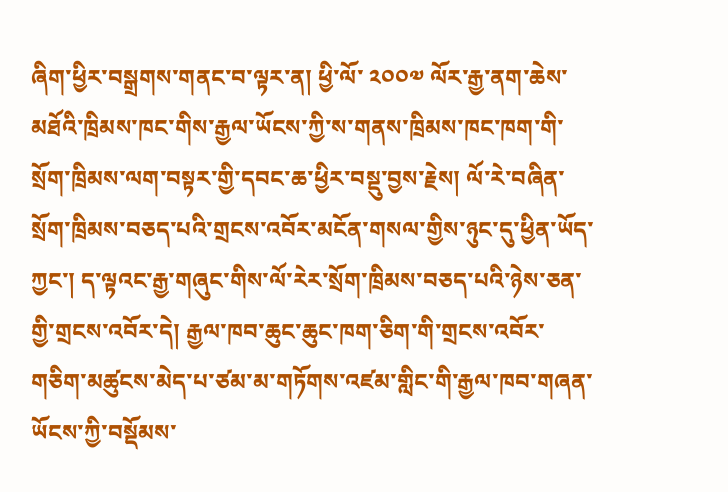ཞིག་ཕྱིར་བསྒྲགས་གནང་བ་ལྟར་ན། ཕྱི་ལོ་ ༢༠༠༧ ལོར་རྒྱ་ནག་ཆེས་མཐོའི་ཁྲིམས་ཁང་གིས་རྒྱལ་ཡོངས་ཀྱི་ས་གནས་ཁྲིམས་ཁང་ཁག་གི་སྲོག་ཁྲིམས་ལག་བསྟར་གྱི་དབང་ཆ་ཕྱིར་བསྡུ་བྱས་རྗེས། ལོ་རེ་བཞིན་སྲོག་ཁྲིམས་བཅད་པའི་གྲངས་འབོར་མངོན་གསལ་གྱིས་ཉུང་དུ་ཕྱིན་ཡོད་ཀྱང་། ད་ལྟའང་རྒྱ་གཞུང་གིས་ལོ་རེར་སྲོག་ཁྲིམས་བཅད་པའི་ཉེས་ཅན་གྱི་གྲངས་འབོར་དེ། རྒྱལ་ཁབ་ཆུང་ཆུང་ཁག་ཅིག་གི་གྲངས་འབོར་གཅིག་མཚུངས་མེད་པ་ཙམ་མ་གཏོགས་འཛམ་གླིང་གི་རྒྱལ་ཁབ་གཞན་ཡོངས་ཀྱི་བསྡོམས་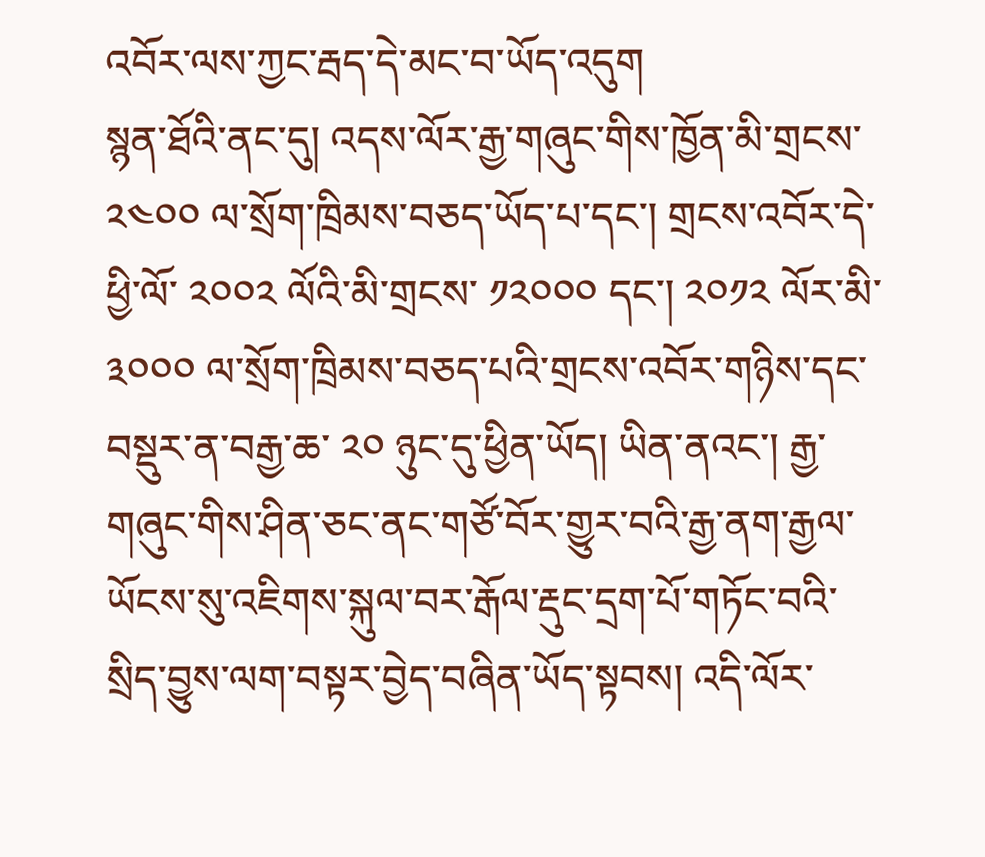འབོར་ལས་ཀྱང་རྦད་དེ་མང་བ་ཡོད་འདུག
སྙན་ཐོའི་ནང་དུ། འདས་ལོར་རྒྱ་གཞུང་གིས་ཁྱོན་མི་གྲངས་ ༢༤༠༠ ལ་སྲོག་ཁྲིམས་བཅད་ཡོད་པ་དང་། གྲངས་འབོར་དེ་ཕྱི་ལོ་ ༢༠༠༢ ལོའི་མི་གྲངས་ ༡༢༠༠༠ དང་། ༢༠༡༢ ལོར་མི་ ༣༠༠༠ ལ་སྲོག་ཁྲིམས་བཅད་པའི་གྲངས་འབོར་གཉིས་དང་བསྡུར་ན་བརྒྱ་ཆ་ ༢༠ ཉུང་དུ་ཕྱིན་ཡོད། ཡིན་ནའང་། རྒྱ་གཞུང་གིས་ཤིན་ཅང་ནང་གཙོ་བོར་གྱུར་བའི་རྒྱ་ནག་རྒྱལ་ཡོངས་སུ་འཇིགས་སྐུལ་བར་རྒོལ་རྡུང་དྲག་པོ་གཏོང་བའི་སྲིད་བྱུས་ལག་བསྟར་བྱེད་བཞིན་ཡོད་སྟབས། འདི་ལོར་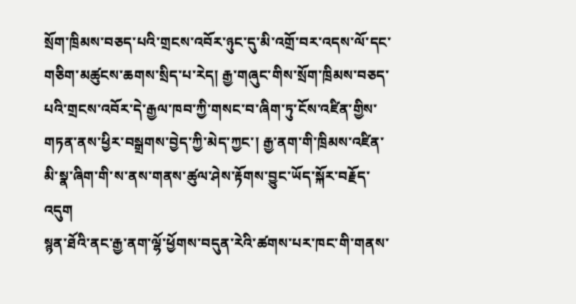སྲོག་ཁྲིམས་བཅད་པའི་གྲངས་འབོར་ཉུང་དུ་མི་འགྲོ་བར་འདས་ལོ་དང་གཅིག་མཚུངས་ཆགས་སྲིད་པ་རེད། རྒྱ་གཞུང་གིས་སྲོག་ཁྲིམས་བཅད་པའི་གྲངས་འབོར་དེ་རྒྱལ་ཁབ་ཀྱི་གསང་བ་ཞིག་ཏུ་ངོས་འཛིན་གྱིས་གཏན་ནས་ཕྱིར་བསྒྲགས་བྱེད་ཀྱི་མེད་ཀྱང་། རྒྱ་ནག་གི་ཁྲིམས་འཛིན་མི་སྣ་ཞིག་གི་ས་ནས་གནས་ཚུལ་ཤེས་རྟོགས་བྱུང་ཡོད་སྐོར་བརྗོད་འདུག
སྙན་ཐོའི་ནང་རྒྱ་ནག་ལྷོ་ཕྱོགས་བདུན་རེའི་ཚགས་པར་ཁང་གི་གནས་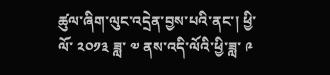ཚུལ་ཞིག་ལུང་འདྲེན་བྱས་པའི་ནང་། ཕྱི་ལོ་ ༢༠༡༣ ཟླ་ ༧ ནས་འདི་ལོའི་ཕྱི་ཟླ་ ༩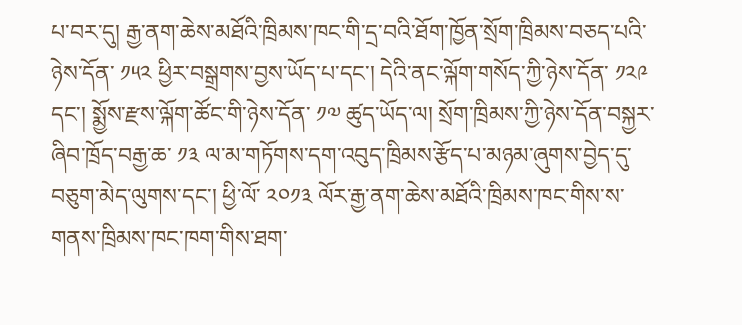པ་བར་དུ། རྒྱ་ནག་ཆེས་མཐོའི་ཁྲིམས་ཁང་གི་དྲ་བའི་ཐོག་ཁྱོན་སྲོག་ཁྲིམས་བཅད་པའི་ཉེས་དོན་ ༡༥༢ ཕྱིར་བསྒྲགས་བྱས་ཡོད་པ་དང་། དེའི་ནང་ལྐོག་གསོད་ཀྱི་ཉེས་དོན་ ༡༢༩ དང་། སྨྱོས་རྫས་ལྐོག་ཚོང་གི་ཉེས་དོན་ ༡༧ ཚུད་ཡོད་ལ། སྲོག་ཁྲིམས་ཀྱི་ཉེས་དོན་བསྐྱར་ཞིབ་ཁྲོད་བརྒྱ་ཆ་ ༡༣ ལ་མ་གཏོགས་དག་འབུད་ཁྲིམས་རྩོད་པ་མཉམ་ཞུགས་བྱེད་དུ་བཅུག་མེད་ལུགས་དང་། ཕྱི་ལོ་ ༢༠༡༣ ལོར་རྒྱ་ནག་ཆེས་མཐོའི་ཁྲིམས་ཁང་གིས་ས་གནས་ཁྲིམས་ཁང་ཁག་གིས་ཐག་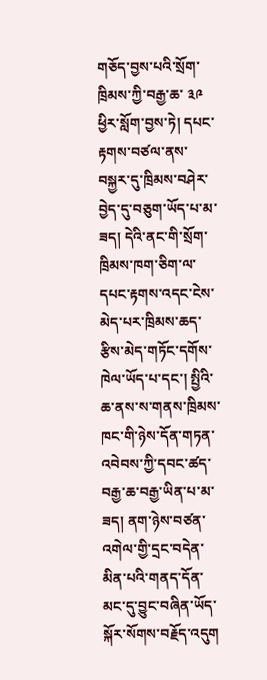གཅོད་བྱས་པའི་སྲོག་ཁྲིམས་ཀྱི་བརྒྱ་ཆ་ ༣༩ ཕྱིར་སློག་བྱས་ཏེ། དཔང་རྟགས་བཙལ་ནས་བསྐྱར་དུ་ཁྲིམས་བཤེར་བྱེད་དུ་བཅུག་ཡོད་པ་མ་ཟད། དེའི་ནང་གི་སྲོག་ཁྲིམས་ཁག་ཅིག་ལ་དཔང་རྟགས་འདང་ངེས་མེད་པར་ཁྲིམས་ཆད་རྩིས་མེད་གཏོང་དགོས་ཁེལ་ཡོད་པ་དང་། སྤྱིའི་ཆ་ནས་ས་གནས་ཁྲིམས་ཁང་གི་ཉེས་དོན་གཏན་འབེབས་ཀྱི་དབང་ཚད་བརྒྱ་ཆ་བརྒྱ་ཡིན་པ་མ་ཟད། ནག་ཉེས་བཙན་འགེལ་གྱི་དྲང་བདེན་མིན་པའི་གནད་དོན་མང་དུ་བྱུང་བཞིན་ཡོད་སྐོར་སོགས་བརྗོད་འདུག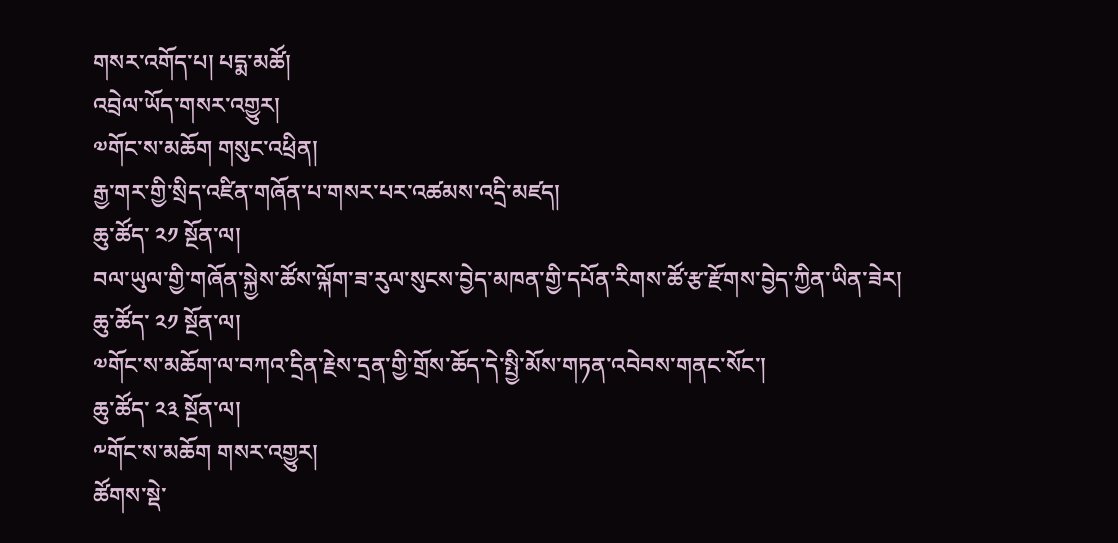གསར་འགོད་པ། པདྨ་མཚོ།
འབྲེལ་ཡོད་གསར་འགྱུར།
༧གོང་ས་མཆོག གསུང་འཕྲིན།
རྒྱ་གར་གྱི་སྲིད་འཛིན་གཞོན་པ་གསར་པར་འཚམས་འདྲི་མཛད།
ཆུ་ཚོད་ ༢༡ སྔོན་ལ།
བལ་ཡུལ་གྱི་གཞོན་སྐྱེས་ཚོས་ལྐོག་ཟ་རུལ་སུངས་བྱེད་མཁན་གྱི་དཔོན་རིགས་ཚོ་རྩ་རྫོགས་བྱེད་ཀྱིན་ཡིན་ཟེར།
ཆུ་ཚོད་ ༢༡ སྔོན་ལ།
༧གོང་ས་མཆོག་ལ་བཀའ་དྲིན་རྗེས་དྲན་གྱི་གྲོས་ཆོད་དེ་སྤྱི་མོས་གཏན་འབེབས་གནང་སོང་།
ཆུ་ཚོད་ ༢༣ སྔོན་ལ།
༸གོང་ས་མཆོག གསར་འགྱུར།
ཚོགས་སྡེ་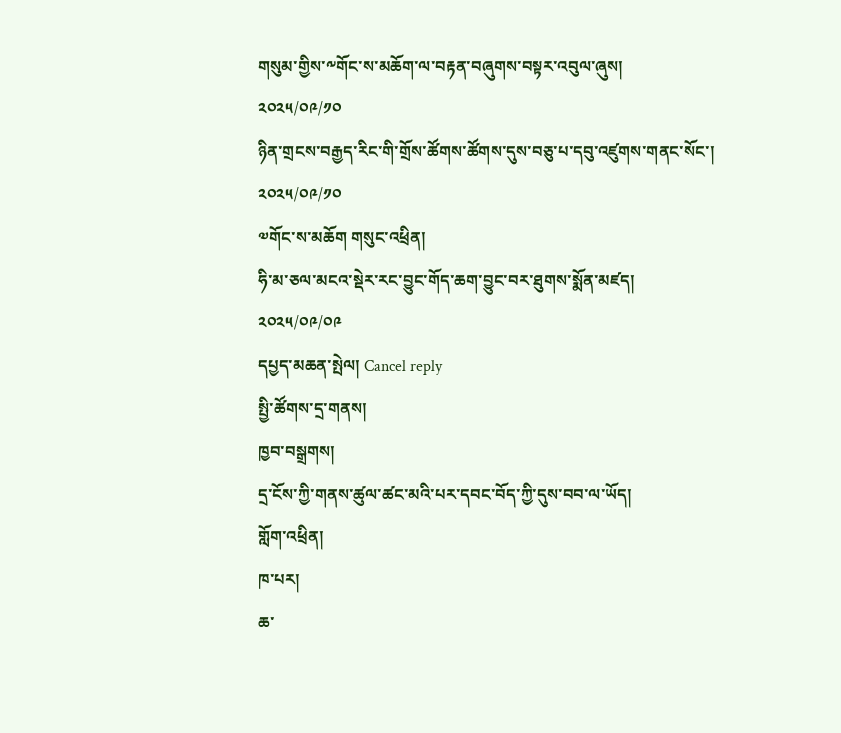གསུམ་གྱིས་༸གོང་ས་མཆོག་ལ་བརྟན་བཞུགས་བསྟར་འབུལ་ཞུས།
༢༠༢༥/༠༩/༡༠
ཉིན་གྲངས་བརྒྱད་རིང་གི་གྲོས་ཚོགས་ཚོགས་དུས་བཅུ་པ་དབུ་འཛུགས་གནང་སོང་།
༢༠༢༥/༠༩/༡༠
༧གོང་ས་མཆོག གསུང་འཕྲིན།
ཧི་མ་ཅལ་མངའ་སྡེར་རང་བྱུང་གོད་ཆག་བྱུང་བར་ཐུགས་སྨོན་མཛད།
༢༠༢༥/༠༩/༠༩
དཔྱད་མཆན་སྤེལ། Cancel reply
སྤྱི་ཚོགས་དྲ་གནས།
ཁྱབ་བསྒྲགས།
དྲ་ངོས་ཀྱི་གནས་ཚུལ་ཚང་མའི་པར་དབང་བོད་ཀྱི་དུས་བབ་ལ་ཡོད།
གློག་འཕྲིན།
ཁ་པར།
ཆ་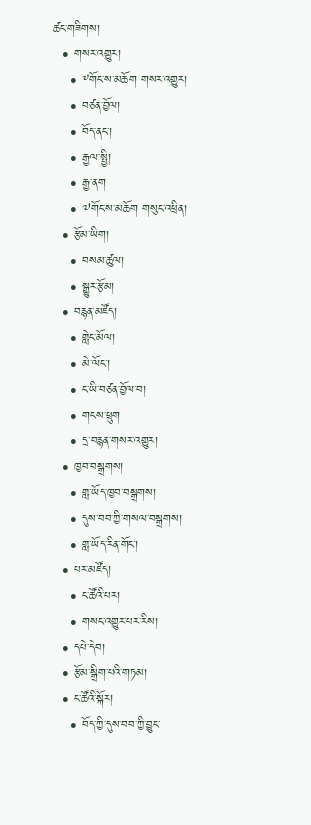ཚང་གཟིགས།
  • གསར་འགྱུར།
    • ༸གོང་ས་མཆོག གསར་འགྱུར།
    • བཙན་བྱོལ།
    • བོད་ནང་།
    • རྒྱལ་སྤྱི།
    • རྒྱ་ནག
    • ༧གོང་ས་མཆོག གསུང་འཕྲིན།
  • རྩོམ་ཡིག།
    • བསམ་ཚུལ།
    • སྒྱུར་རྩོམ།
  • བརྙན་མཛོད།
    • གླེང་མོལ།
    • མེ་ལོང་།
    • ང་ཡི་བཙན་བྱོལ་བ།
    • གངས་ཕྲུག
    • དྲ་བརྙན་གསར་འགྱུར།
  • ཁྱབ་བསྒྲགས།
    • གླ་ཡོད་ཁྱབ་བསྒྲགས།
    • དུས་བབ་ཀྱི་གསལ་བསྒྲགས།
    • གླ་ཡོད་རིན་གོང་།
  • པར་མཛོད།
    • ང་ཚོའི་པར།
    • གསང་འགྱུར་པར་རིས།
  • དཔེ་དེབ།
  • རྩོམ་སྒྲིག་པའི་གཏམ།
  • ང་ཚོའི་སྐོར།
    • བོད་ཀྱི་དུས་བབ་ཀྱི་བྱུང་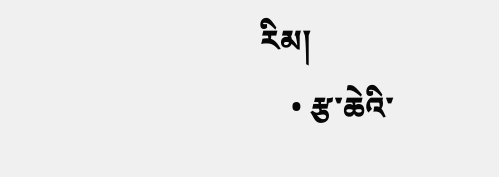རིམ།
    • རྩ་ཆེའི་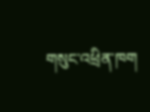གསུང་འཕྲིན་ཁག